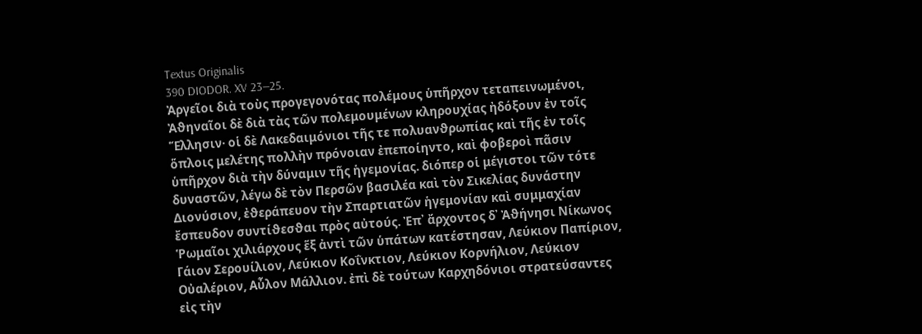Textus Originalis
390 DIODOR. XV 23—25.
Ἀργεῖοι διὰ τοὺς προγεγονότας πολέμους ὑπῆρχον τεταπεινωμένοι, Ἀϑηναῖοι δὲ διὰ τὰς τῶν πολεμουμένων κληρουχίας ἠδόξουν ἐν τοῖς Ἕλλησιν· οἱ δὲ Λακεδαιμόνιοι τῆς τε πολυανϑρωπίας καὶ τῆς ἐν τοῖς ὅπλοις μελέτης πολλὴν πρόνοιαν ἐπεποίηντο, καὶ φοβεροὶ πᾶσιν ὑπῆρχον διὰ τὴν δύναμιν τῆς ἡγεμονίας. διόπερ οἱ μέγιστοι τῶν τότε δυναστῶν, λέγω δὲ τὸν Περσῶν βασιλέα καὶ τὸν Σικελίας δυνάστην Διονύσιον, ἐϑεράπευον τὴν Σπαρτιατῶν ἡγεμονίαν καὶ συμμαχίαν ἔσπευδον συντίϑεσϑαι πρὸς αὐτούς. Ἐπ᾽ ἄρχοντος δ᾽ Ἀϑήνησι Νίκωνος Ῥωμαῖοι χιλιάρχους ἕξ ἀντὶ τῶν ὑπάτων κατέστησαν, Λεύκιον Παπίριον, Γάιον Σερουίλιον, Λεύκιον Κοΐνκτιον, Λεύκιον Κορνήλιον, Λεύκιον Οὐαλέριον, Αὖλον Μάλλιον. ἐπὶ δὲ τούτων Καρχηδόνιοι στρατεύσαντες εἰς τὴν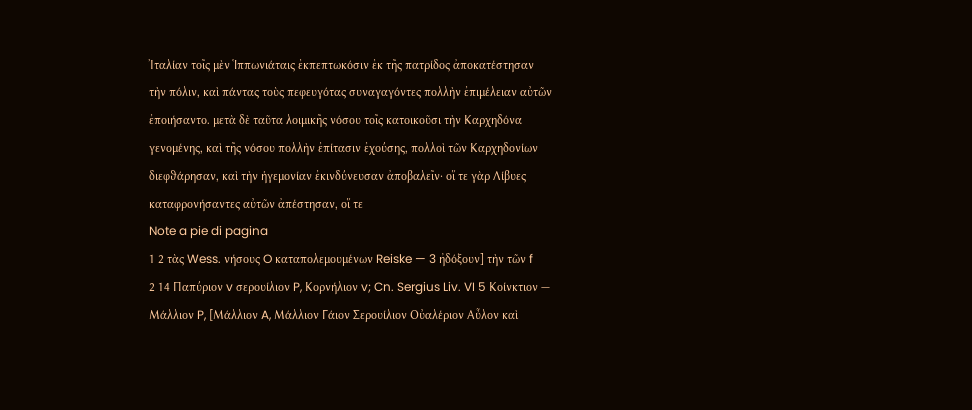Ἰταλίαν τοῖς μὲν Ἱππωνιάταις ἐκπεπτωκόσιν ἐκ τῆς πατρίδος ἀποκατέστησαν τὴν πόλιν, καὶ πάντας τοὺς πεφευγότας συναγαγόντες πολλὴν ἐπιμέλειαν αὐτῶν ἐποιήσαντο. μετὰ δὲ ταῦτα λοιμικῆς νόσου τοῖς κατοικοῦσι τὴν Καρχηδόνα γενομένης, καὶ τῆς νόσου πολλὴν ἐπίτασιν ἐχούσης, πολλοὶ τῶν Καρχηδονίων διεφϑάρησαν, καὶ τὴν ἡγεμονίαν ἐκινδύνευσαν ἀποβαλεῖν· οἵ τε γὰρ Λίβυες καταφρονήσαντες αὐτῶν ἀπέστησαν, οἵ τε
Note a pie di pagina
1 2 τὰς Wess. νήσους O καταπολεμουμένων Reiske — 3 ἠδόξουν] τὴν τῶν f
2 14 Παπύριον v σερουίλιον P, Κορνήλιον v; Cn. Sergius Liv. VI 5 Κοίνκτιον — Μάλλιον P, [Μάλλιον A, Μάλλιον Γάιον Σερουίλιον Οὐαλέριον Αὖλον καὶ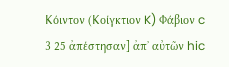Κόιντον (Κοίγκτιον K) Φάβιον c
3 25 ἀπέστησαν] ἀπ᾽ αὐτῶν hic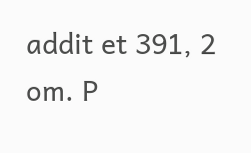addit et 391, 2 om. P